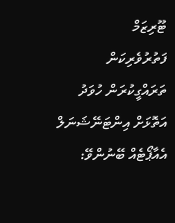ޓޫރިޒަމް
ފަތުރުވެރިކަން ތަރައްގީކުރަން ހުވަދު އަތޮޅަށް އިންޓަނޭޝަނަލް އެއާޕޯޓެއް ބޭނުންވޭ: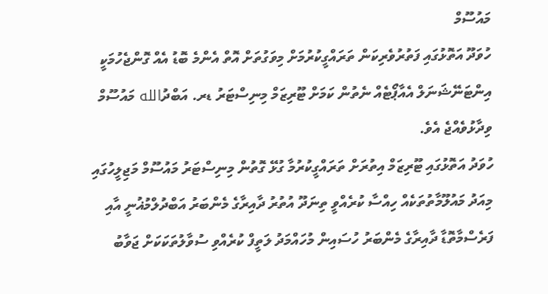މައުސޫމް
ހުވަދޫ އަތޮޅުގައި ފަތުރުވެރިކަން ތަރައްގީކުރުމަށް މިވަގުތަށް އޮތް އެންމެ ބޮޑު އެއް ގޮންޖެހުމަކީ އިންޓަނޭޝަނަލް އެއާޕޯޓެއް ނެތުން ކަމަށް ޓޫރިޒަމް މިނިސްޓަރު ޑރ. އަބްދުالله މައުސޫމް ވިދާޅުވެއްޖެ އެވެ.
ހުވަދު އަތޮޅުގައި ޓޫރިޒަމް އިތުރަށް ތަރައްގީކުރުމާ ގުޅޭ ގޮތުން މިނިސްޓަރު މައުސޫމް މަޖިލީހުގައި މިއަދު މައުލޫމާތުތަކެއް ހިއްސާ ކުރެއްވީ ތިނަދޫ އުތުރު ދާއިރާގެ މެންބަރު އަބްދުލްމުޣުނީ އާއި ފަރެސްމާތޮޑާ ދާއިރާގެ މެންބަރު ހުސައިން މުހައްމަދު ލަތީފް ކުރެއްވި ސުވާލުތަކަކަށް ޖަވާބު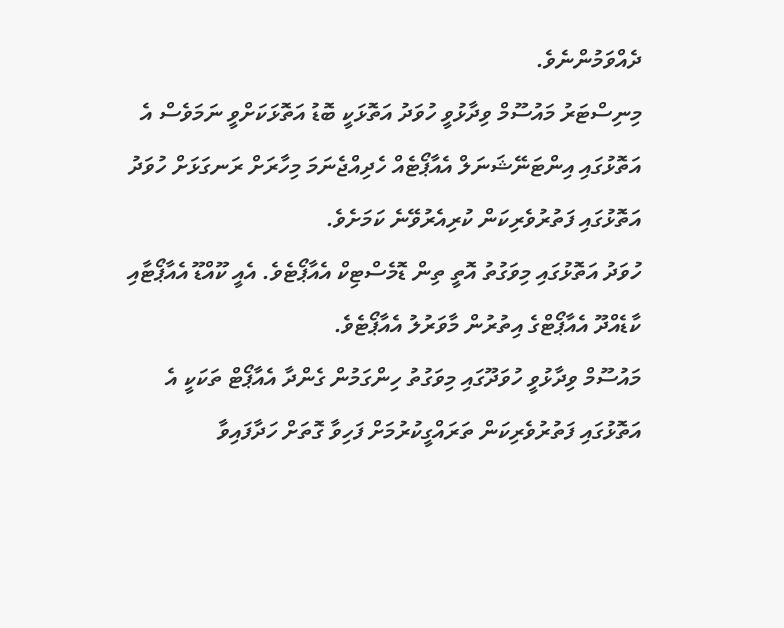ދެއްވަމުންނެވެ.
މިނިސްޓަރު މައުސޫމް ވިދާޅުވީ ހުވަދު އަތޮޅަކީ ބޮޑު އަތޮޅަކަށްވީ ނަމަވެސް އެ އަތޮޅުގައި އިންޓަނޭޝަނަލް އެއާޕޯޓެއް ހެދިއްޖެނަމަ މިހާރަށް ރަނގަޅަށް ހުވަދު އަތޮޅުގައި ފަތުރުވެރިކަން ކުރިއެރުވޭނެ ކަމަށެވެ.
ހުވަދު އަތޮޅުގައި މިވަގުތު އޮތީ ތިން ޑޮމެސްޓިކް އެއާޕޯޓެވެ. އެއީ ކޫއްޑޫ އެއާޕޯޓާއި ކާޑެއްދޫ އެއާޕޯޓްގެ އިތުރުން މާވަރުލު އެއާޕޯޓެވެ.
މައުސޫމް ވިދާޅުވީ ހުވަދޫގައި މިވަގުތު ހިންގަމުން ގެންދާ އެއާޕޯޓް ތަކަކީ އެ އަތޮޅުގައި ފަތުރުވެރިކަން ތަރައްގީކުރުމަށް ފަހިވާ ގޮތަށް ހަދާފައިވާ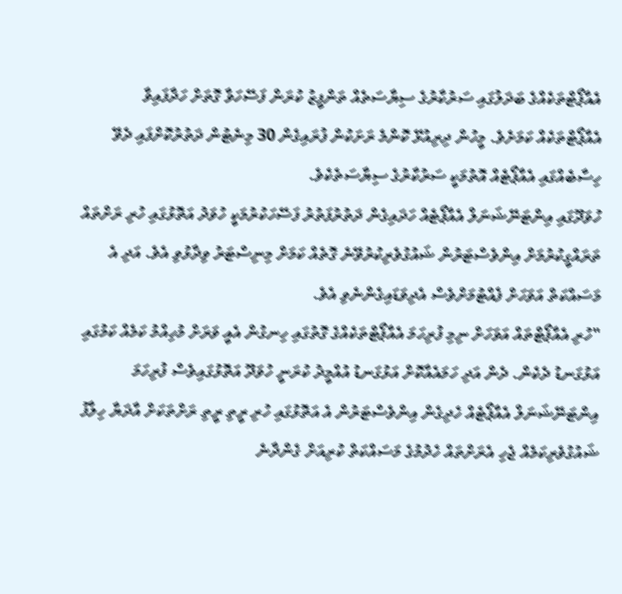އެއާޕޯޓްތަކެއްގެ ބަދަލުގައި ސަރުކާރުގެ ސިޔާސަތެއް ތަންފީޒު ކުރަން ފަސޭހަވާ ގޮތަށް ހަދާފައިވާ އެއާޕޯޓްތަކެއް ކަމަށެވެ. މީހުން ދިރިއުޅޭ ކޮންމެ ރަށަކުން ފުރައިގެން 30 މިނެޓުން ދަތުރުކޮށްފައި ދެވޭ ހިސާބެއްގައި އެއާޕޯޓެއް އޮތުމަކީ ސަރުކާރުގެ ސިޔާސަތެކެވެ.
ހުވަދޫގައި އިންޓަނޭޝަނަލް އެއާޕޯޓެއް ހަދައިގެން ދަތުރުފަތުރު ފަސޭހަކުރުމަކީ ހުވަދު އަތޮޅުގައި ހުރި ރަށްތައް ތަރައްގީކުރުމަށް އިންވެސްޓަރުން ޝައުގުވެރިކުރުވޭނެ ގޮތެއް ކަމަށް މިނިސްޓަރު ވިދާޅުވި އެވެ. އަދި އެ މަސައްކަތް އަވަހަށް ފެއްޓުމަށްވެސް އެދިވަޑައިގެންނެވި އެވެ.
"ހުރި އެއާޕޯޓްތައް އަވަހަށް ނިމި ފުރިހަމަ އެއާޕޯޓްތަކެއްގެ ގޮތުގައި ހިނގުން އެއީ ވަރަށް މުހިއްމު ކަމެއް ކަމުގައި އަޅުގަނޑު ދެކެން. ދެން އަދި ހަމައެއާކޮށް އަޅުގަނޑު އުއްމީދު ކުރަނީ ހުވަދޫ އަތޮޅުގައިވެސް ފުރިހަމަ އިންޓަނޭޝަނަލް އެއާޕޯޓެއް ހެދިގެން އިންވެސްޓަރުން އެ އަތޮޅުގައި ހުރި ރީތި ރީތި ރަށްތަކަށް އާދަޔާ ހިލާފު ޝައުގުވެރިކަމެއް ޖެހި އެރަށްތައް ހެދުމުގެ މަސައްކަތް ކުރިއަށް ގެންދާނެ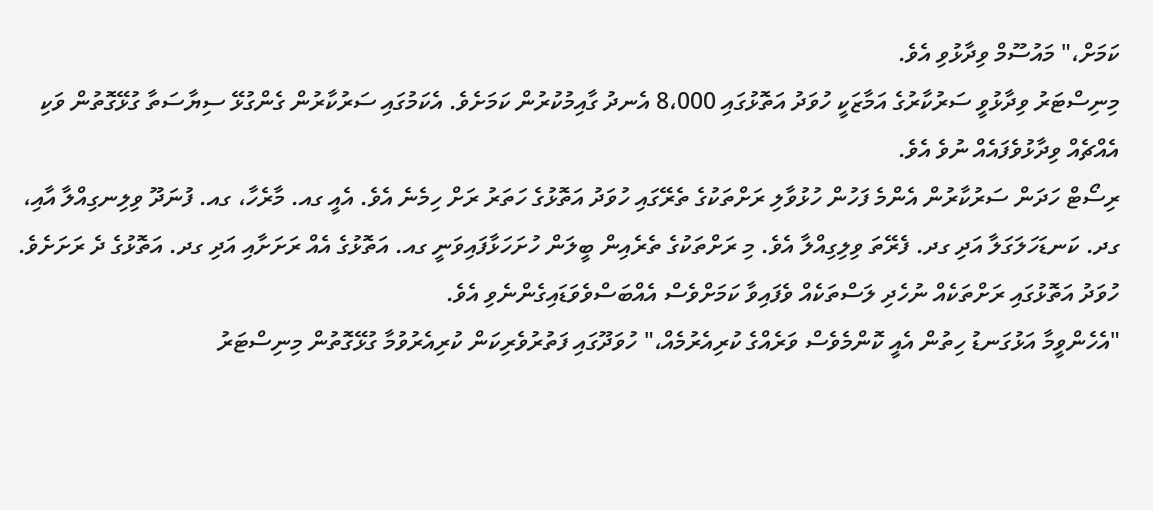ކަމަށް،" މައުސޫމް ވިދާޅުވި އެވެ.
މިނިސްޓަރު ވިދާޅުވީ ސަރުކާރުގެ އަމާޒަކީ ހުވަދު އަތޮޅުގައި 8،000 އެނދު ގާއިމުކުރުން ކަމަށެވެ. އެކަމުގައި ސަރުކާރުން ގެންގުޅޭ ސިޔާސަތާ ގުޅޭގޮތުން ވަކި އެއްޗެއް ވިދާޅުވެފައެއް ނުވެ އެވެ.
ރިސޯޓް ހަދަން ސަރުކާރުން އެންމެ ފަހުން ހުޅުވާލި ރަށްތަކުގެ ތެރޭގައި ހުވަދު އަތޮޅުގެ ހަތަރު ރަށް ހިމެނެ އެވެ. އެއީ ގއ. މާރެހާ، ގއ. ފުނަދޫ ވިލިނގިއްލާ އާއި، ގދ. ކަނޑަހަލަގަލާ އަދި ގދ. ފެރޭތަ ވިލިގިއްލާ އެވެ. މި ރަށްތަކުގެ ތެރެއިން ބީލަން ހުށަހަޅާފައިވަނީ ގއ. އަތޮޅުގެ އެއް ރަށަށާއި އަދި ގދ. އަތޮޅުގެ ދެ ރަށަށެވެ. ހުވަދު އަތޮޅުގައި ރަށްތަކެއް ނުހެދި ލަސްތަކެއް ވެފައިވާ ކަމަށްވެސް އެއްބަސްވެވަޑައިގެންނެވި އެވެ.
"އެހެންވީމާ އަޅުގަނޑު ހިތުން އެއީ ކޮންމެވެސް ވަރެއްގެ ކުރިއެރުމެއް،" ހުވަދޫގައި ފަތުރުވެރިކަން ކުރިއެރުވުމާ ގުޅޭގޮތުން މިނިސްޓަރު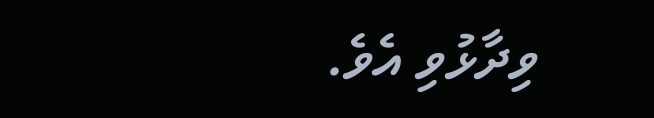ވިދާޅުވި އެވެ.